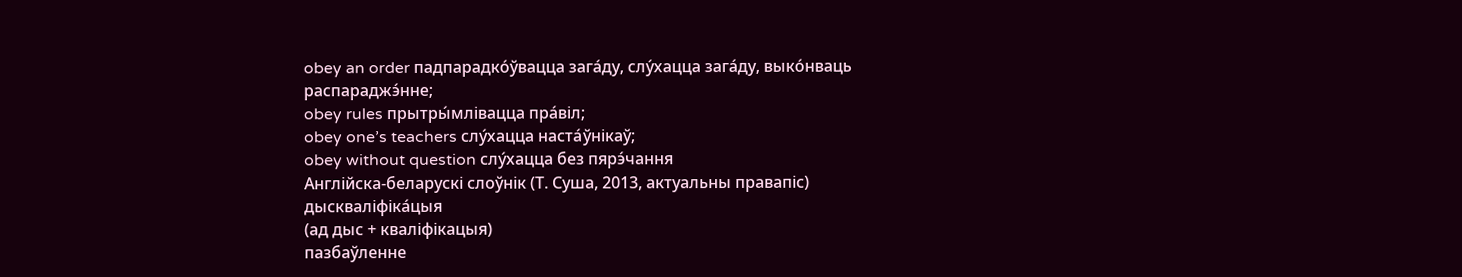obey an order падпарадко́ўвацца зага́ду, слу́хацца зага́ду, выко́нваць распараджэ́нне;
obey rules прытры́млівацца пра́віл;
obey one’s teachers слу́хацца наста́ўнікаў;
obey without question слу́хацца без пярэ́чання
Англійска-беларускі слоўнік (Т. Суша, 2013, актуальны правапіс)
дыскваліфіка́цыя
(ад дыс + кваліфікацыя)
пазбаўленне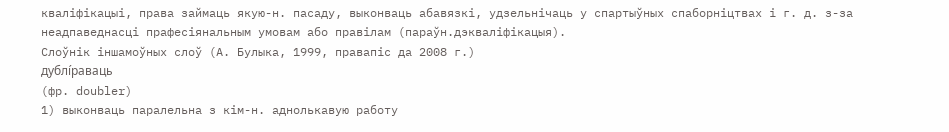кваліфікацыі, права займаць якую-н. пасаду, выконваць абавязкі, удзельнічаць у спартыўных спаборніцтвах і г. д. з-за неадпаведнасці прафесіянальным умовам або правілам (параўн.дэкваліфікацыя).
Слоўнік іншамоўных слоў (А. Булыка, 1999, правапіс да 2008 г.)
дублі́раваць
(фр. doubler)
1) выконваць паралельна з кім-н. аднолькавую работу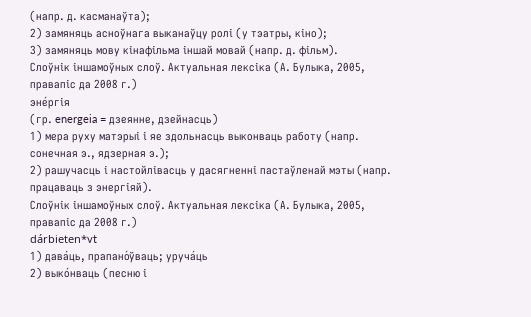(напр. д. касманаўта);
2) замяняць асноўнага выканаўцу ролі (у тэатры, кіно);
3) замяняць мову кінафільма іншай мовай (напр. д. фільм).
Слоўнік іншамоўных слоў. Актуальная лексіка (А. Булыка, 2005, правапіс да 2008 г.)
эне́ргія
(гр. energeia = дзеянне, дзейнасць)
1) мера руху матэрыі і яе здольнасць выконваць работу (напр. сонечная э., ядзерная э.);
2) рашучасць і настойлівасць у дасягненні пастаўленай мэты (напр. працаваць з энергіяй).
Слоўнік іншамоўных слоў. Актуальная лексіка (А. Булыка, 2005, правапіс да 2008 г.)
dárbieten*vt
1) дава́ць, прапано́ўваць; уруча́ць
2) выко́нваць (песню і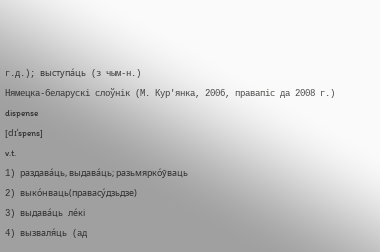г.д.); выступа́ць (з чым-н.)
Нямецка-беларускі слоўнік (М. Кур'янка, 2006, правапіс да 2008 г.)
dispense
[dɪˈspens]
v.t.
1) раздава́ць, выдава́ць; разьмярко́ўваць
2) выко́нваць(правасу́дзьдзе)
3) выдава́ць ле́кі
4) вызваля́ць (ад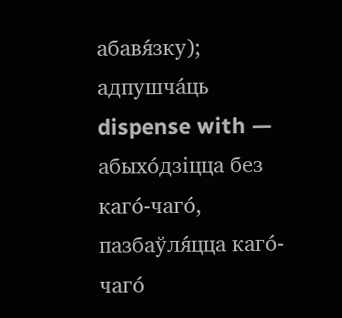абавя́зку); адпушча́ць
dispense with — абыхо́дзіцца без каго́-чаго́, пазбаўля́цца каго́-чаго́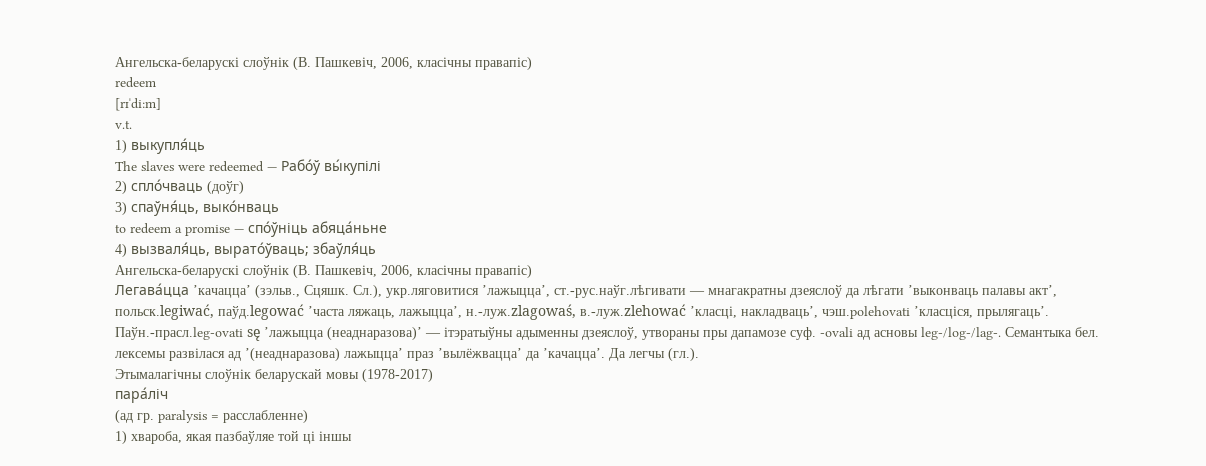Ангельска-беларускі слоўнік (В. Пашкевіч, 2006, класічны правапіс)
redeem
[rɪˈdi:m]
v.t.
1) выкупля́ць
The slaves were redeemed — Рабо́ў вы́купілі
2) спло́чваць (доўг)
3) спаўня́ць, выко́нваць
to redeem a promise — спо́ўніць абяца́ньне
4) вызваля́ць, вырато́ўваць; збаўля́ць
Ангельска-беларускі слоўнік (В. Пашкевіч, 2006, класічны правапіс)
Легава́цца ’качацца’ (зэльв., Сцяшк. Сл.), укр.ляговитися ’лажыцца’, ст.-рус.наўг.лѣгивати — мнагакратны дзеяслоў да лѣгати ’выконваць палавы акт’, польск.legiwać, паўд.legować ’часта ляжаць, лажыцца’, н.-луж.zlagowaś, в.-луж.zlehować ’класці, накладваць’, чэш.polehovati ’класціся, прылягаць’. Паўн.-прасл.leg‑ovati sę ’лажыцца (неаднаразова)’ — ітэратыўны адыменны дзеяслоў, утвораны пры дапамозе суф. ‑ovali ад асновы leg‑/log‑/lag‑. Семантыка бел. лексемы развілася ад ’(неаднаразова) лажыцца’ праз ’вылёжвацца’ да ’качацца’. Да легчы (гл.).
Этымалагічны слоўнік беларускай мовы (1978-2017)
пара́ліч
(ад гр. paralysis = расслабленне)
1) хвароба, якая пазбаўляе той ці іншы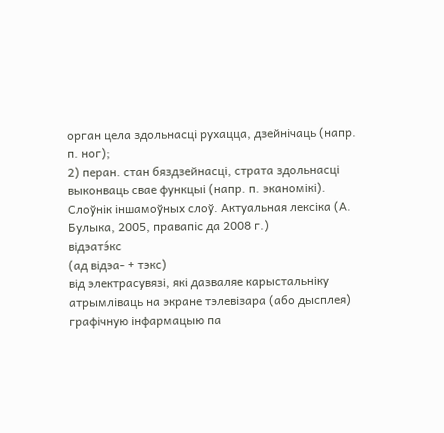орган цела здольнасці рухацца, дзейнічаць (напр. п. ног);
2) перан. стан бяздзейнасці, страта здольнасці выконваць свае функцыі (напр. п. эканомікі).
Слоўнік іншамоўных слоў. Актуальная лексіка (А. Булыка, 2005, правапіс да 2008 г.)
відэатэ́кс
(ад відэа- + тэкс)
від электрасувязі, які дазваляе карыстальніку атрымліваць на экране тэлевізара (або дысплея) графічную інфармацыю па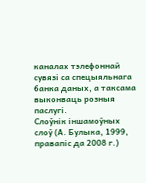каналах тэлефоннай сувязі са спецыяльнага банка даных, а таксама выконваць розныя паслугі.
Слоўнік іншамоўных слоў (А. Булыка, 1999, правапіс да 2008 г.)